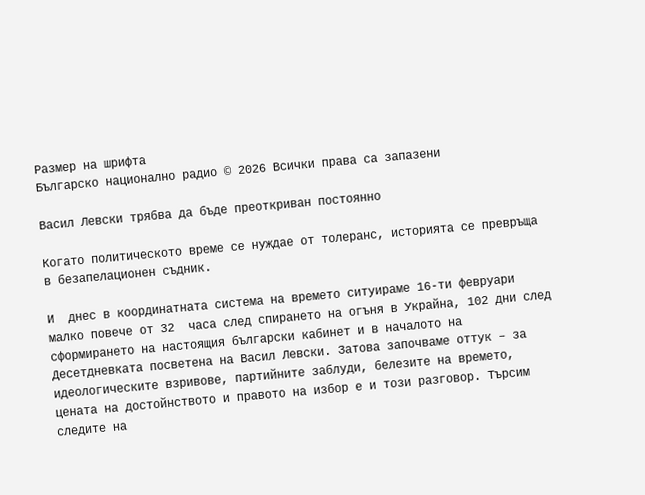Размер на шрифта
Българско национално радио © 2026 Всички права са запазени

Васил Левски трябва да бъде преоткриван постоянно

Когато политическото време се нуждае от толеранс, историята се превръща в безапелационен съдник.

И  днес в координатната система на времето ситуираме 16-ти февруари  малко повече от 32  часа след спирането на огъня в Украйна, 102 дни след сформирането на настоящия български кабинет и в началото на Десетдневката посветена на Васил Левски. Затова започваме оттук – за идеологическите взривове, партийните заблуди, белезите на времето, цената на достойнството и правото на избор е и този разговор. Търсим следите на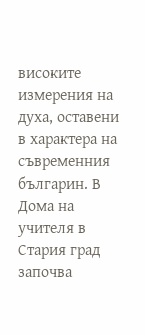високите измерения на духа, оставени в характера на съвременния българин. В Дома на учителя в Стария град  започва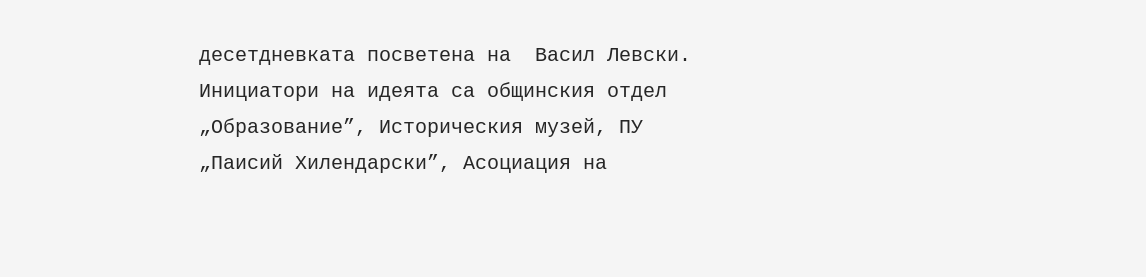десетдневката посветена на  Васил Левски. Инициатори на идеята са общинския отдел „Образование”, Историческия музей, ПУ „Паисий Хилендарски”, Асоциация на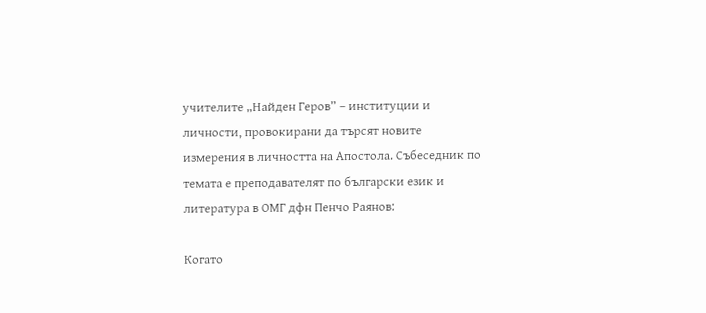учителите „Найден Геров” – институции и личности, провокирани да търсят новите измерения в личността на Апостола. Събеседник по темата е преподавателят по български език и литература в ОМГ дфн Пенчо Раянов:

Когато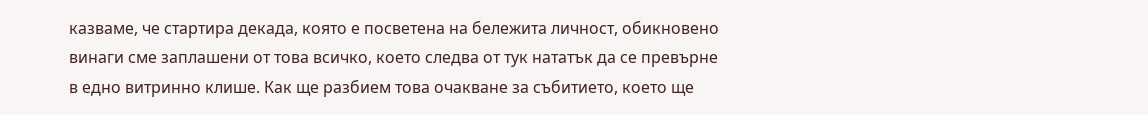казваме, че стартира декада, която е посветена на бележита личност, обикновено винаги сме заплашени от това всичко, което следва от тук нататък да се превърне в едно витринно клише. Как ще разбием това очакване за събитието, което ще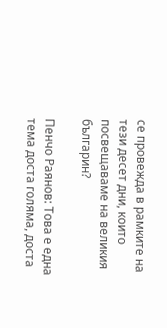се провежда в рамките на тези десет дни, които посвещаваме на великия българин?

Пенчо Раянов: Това е една тема доста голяма, доста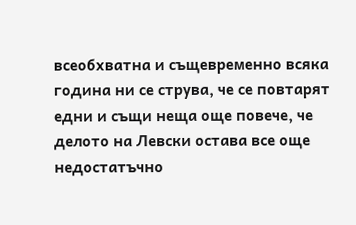всеобхватна и същевременно всяка година ни се струва, че се повтарят едни и същи неща още повече, че делото на Левски остава все още недостатъчно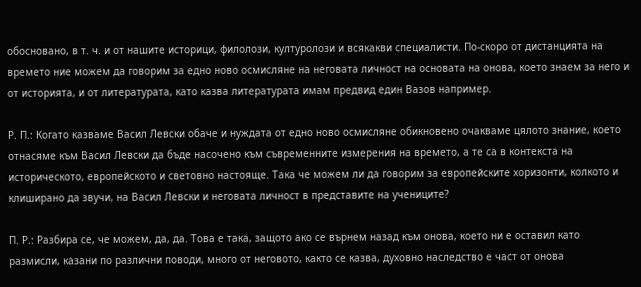обосновано, в т. ч. и от нашите историци, филолози, културолози и всякакви специалисти. По-скоро от дистанцията на времето ние можем да говорим за едно ново осмисляне на неговата личност на основата на онова, което знаем за него и от историята, и от литературата, като казва литературата имам предвид един Вазов например.

Р. П.: Когато казваме Васил Левски обаче и нуждата от едно ново осмисляне обикновено очакваме цялото знание, което отнасяме към Васил Левски да бъде насочено към съвременните измерения на времето, а те са в контекста на историческото, европейското и световно настояще. Така че можем ли да говорим за европейските хоризонти, колкото и клиширано да звучи, на Васил Левски и неговата личност в представите на учениците?

П. Р.: Разбира се, че можем, да, да. Това е така, защото ако се върнем назад към онова, което ни е оставил като размисли, казани по различни поводи, много от неговото, както се казва, духовно наследство е част от онова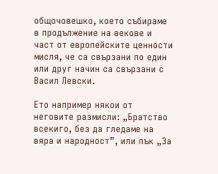общочовешко, което събираме в продължение на векове и част от европейските ценности мисля, че са свързани по един или друг начин са свързани с Васил Левски.

Ето например някои от неговите размисли: „Братство всекиго, без да гледаме на вяра и народност”, или пък „За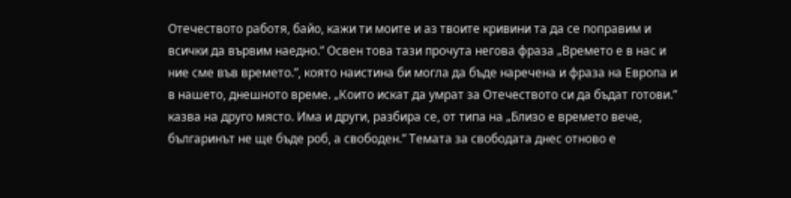Отечеството работя, байо, кажи ти моите и аз твоите кривини та да се поправим и всички да вървим наедно.” Освен това тази прочута негова фраза „Времето е в нас и ние сме във времето.”, която наистина би могла да бъде наречена и фраза на Европа и в нашето, днешното време. „Които искат да умрат за Отечеството си да бъдат готови.” казва на друго място. Има и други, разбира се, от типа на „Близо е времето вече, българинът не ще бъде роб, а свободен.” Темата за свободата днес отново е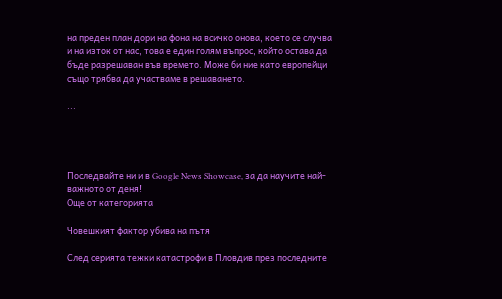на преден план дори на фона на всичко онова, което се случва и на изток от нас, това е един голям въпрос, който остава да бъде разрешаван във времето. Може би ние като европейци също трябва да участваме в решаването.

...




Последвайте ни и в Google News Showcase, за да научите най-важното от деня!
Още от категорията

Човешкият фактор убива на пътя

След серията тежки катастрофи в Пловдив през последните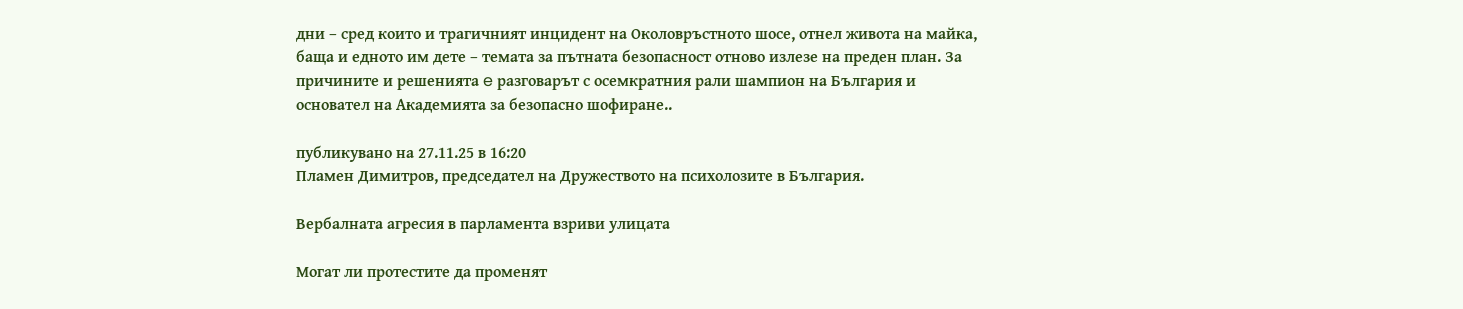дни – сред които и трагичният инцидент на Околовръстното шосе, отнел живота на майка, баща и едното им дете – темата за пътната безопасност отново излезе на преден план. За причините и решенията e разговарът с осемкратния рали шампион на България и основател на Академията за безопасно шофиране..

публикувано на 27.11.25 в 16:20
Пламен Димитров, председател на Дружеството на психолозите в България.

Вербалната агресия в парламента взриви улицата

Могат ли протестите да променят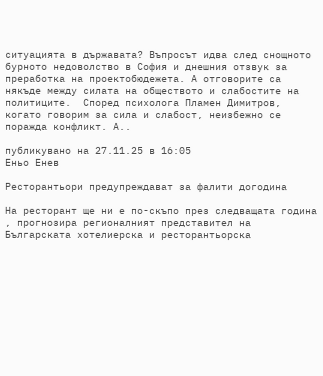ситуацията в държавата? Въпросът идва след снощното бурното недоволство в София и днешния отзвук за преработка на проектобюдежета. А отговорите са някъде между силата на обществото и слабостите на политиците.  Според психолога Пламен Димитров, когато говорим за сила и слабост, неизбежно се поражда конфликт. А..

публикувано на 27.11.25 в 16:05
Еньо Енев

Ресторантьори предупреждават за фалити догодина

На ресторант ще ни е по-скъпо през следващата година , прогнозира регионалният представител на Българската хотелиерска и ресторантьорска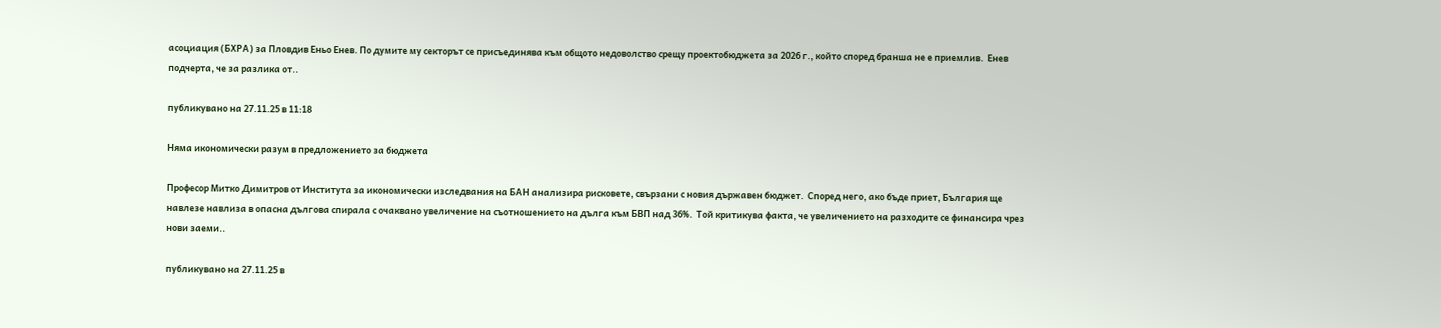асоциация (БХРА) за Пловдив Еньо Енев. По думите му секторът се присъединява към общото недоволство срещу проектобюджета за 2026 г., който според бранша не е приемлив.  Енев подчерта, че за разлика от..

публикувано на 27.11.25 в 11:18

Няма икономически разум в предложението за бюджета

Професор Митко Димитров от Института за икономически изследвания на БАН анализира рисковете, свързани с новия държавен бюджет.  Според него, ако бъде приет, България ще навлезе навлиза в опасна дългова спирала с очаквано увеличение на съотношението на дълга към БВП над 36%.  Той критикува факта, че увеличението на разходите се финансира чрез нови заеми..

публикувано на 27.11.25 в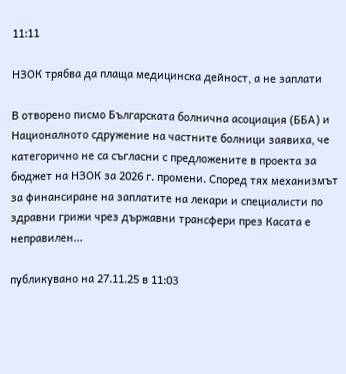11:11

НЗОК трябва да плаща медицинска дейност, а не заплати

В отворено писмо Българската болнична асоциация (ББА) и Националното сдружение на частните болници заявиха, че категорично не са съгласни с предложените в проекта за бюджет на НЗОК за 2026 г. промени. Според тях механизмът за финансиране на заплатите на лекари и специалисти по здравни грижи чрез държавни трансфери през Касата е неправилен...

публикувано на 27.11.25 в 11:03